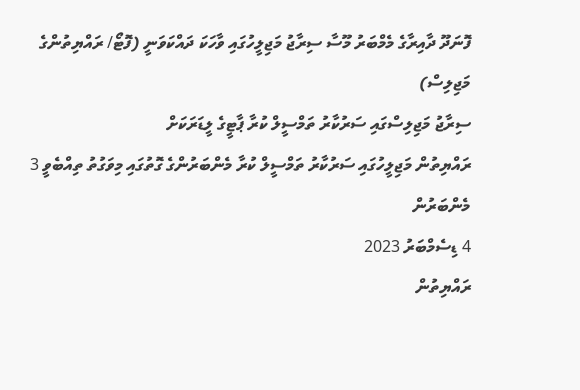ފޮނަދޫ ދާއިރާގެ މެމްބަރު މޫސާ ސިރާޖު މަޖިލީހުގައި ވާހަކަ ދައްކަވަނީ (ފޮޓޯ/ ރައްޔިތުންގެ މަޖިލިސް)
ސިރާޖު މަޖިލިސްގައި ސަރުކާރު ތަމްސީލް ކުރާ ޕާޓީގެ ލީޑަރަކަށް
ރައްޔިތުން މަޖިލީހުގައި ސަރުކާރު ތަމްސީލް ކުރާ މެންބަރުންގެ ގޮތުގައި މިވަގުތު ތިއްބެވީ 3 މެންބަރުން
4 ޑިސެމްބަރު 2023
ރައްޔިތުން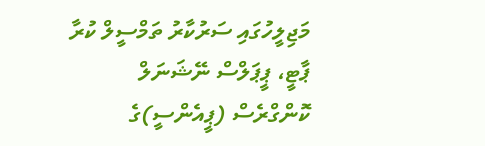މަޖިލީހުގައި ސަރުކާރު ތަމްސީލް ކުރާ ޕާޓީ، ޕީޕަލްސް ނޭޝަނަލް ކޮންގްރެސް (ޕީއެންސީ)ގެ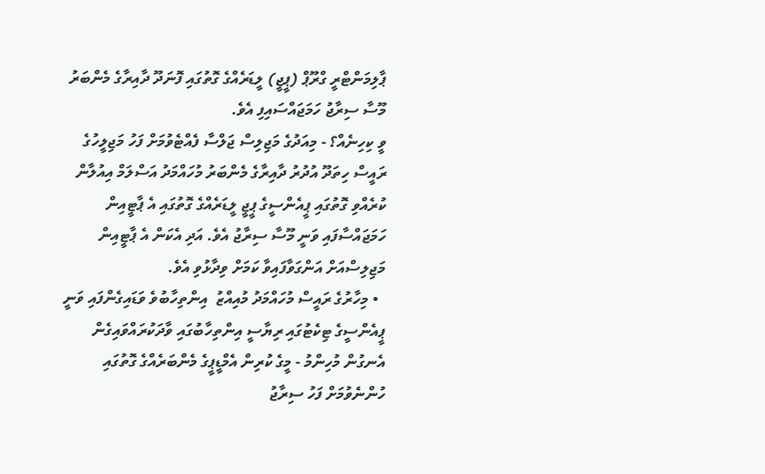ޕާލިމަންޓްރީ ގްރޫޕް (ޕީޖީ) ލީޑަރެއްގެ ގޮތުގައި ފޮނަދޫ ދާއިރާގެ މެންބަރު މޫސާ ސިރާޖު ހަމަޖައްސައިފި އެވެ.
ވީ ކިހިނެއް؟ - މިއަދުގެ މަޖިލިސް ޖަލްސާ ފެއްޓެވުމަށް ފަހު މަޖިލީހުގެ ރައީސް ހިތަދޫ އުދުރު ދާއިރާގެ މެންބަރު މުހައްމަދު އަސްލަމް އިއުލާން ކުރެއްވި ގޮތުގައި ޕީއެންސީގެ ޕީޖީ ލީޑަރެއްގެ ގޮތުގައި އެ ޕާޓީއިން ހަމަޖައްސާފައި ވަނީ މޫސާ ސިރާޖު އެވެ. އަދި އެކަން އެ ޕާޓީއިން މަޖިލިސްއަށް އަންގަވާފައިވާ ކަމަށް ވިދާޅުވި އެވެ.
  • މިހާރުގެ ރައީސް މުހައްމަދު މުއިއްޒު  އިންތިހާބުވެ ވަޑައިގެންފައި ވަނީ ޕީއެންސީގެ ޓިކެޓުގައި ރިޔާސީ އިންތިހާބުގައި ވާދަކުރައްވައިގެން
އެނގުން މުހިންމު - މީގެ ކުރިން އެމްޑީޕީގެ މެންބަރެއްގެ ގޮތުގައި ހުންނެވުމަށް ފަހު ސިރާޖު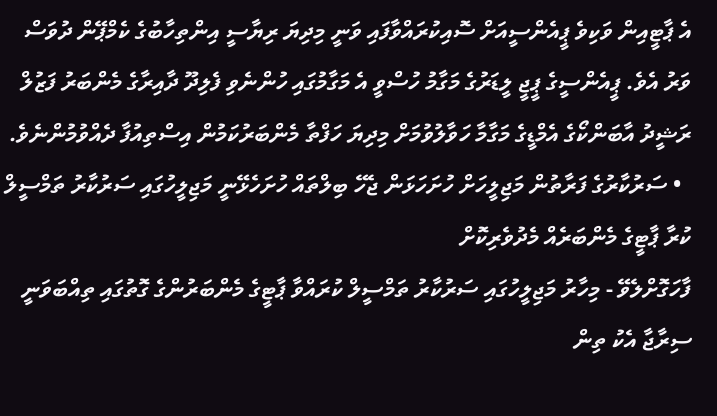އެ ޕާޓީއިން ވަކިވެ ޕީއެންސީއަށް ސޮއިކުރައްވާފައި ވަނީ މިދިޔަ ރިޔާސީ އިންތިހާބުގެ ކެމްޕޭން ދުވަސް ވަރު އެވެ. ޕީއެންސީގެ ޕީޖީ ލީޑަރުގެ މަގާމު ހުސްވީ އެ މަގާމުގައި ހުންނެވި ފެލިދޫ ދާއިރާގެ މެންބަރު ފަޒުލް ރަޝީދު އާބަންކޯގެ އެމްޑީގެ މަގާމާ ހަވާލުވުމަށް މިދިޔަ ހަފްތާ މެންބަރުކަމުން އިސްތިއުފާ ދެއްވުމުންނެވެ.
  • ސަރުކާރުގެ ފަރާތުން މަޖިލީހަށް ހުށަހަޅަން ޖެހޭ ބިލްތައް ހުށަހެޅޭނީ މަޖިލީހުގައި ސަރުކާރު ތަމްސީލް ކުރާ ޕާޓީގެ މެންބަރެއް މެދުވެރިކޮށް
ފާހަގޮށްލެވޭ - މިހާރު މަޖިލީހުގައި ސަރުކާރު ތަމްސީލް ކުރައްވާ ޕާޓީގެ މެންބަރުންގެ ގޮތުގައި ތިއްބަވަނީ ސިރާޖާ އެކު ތިން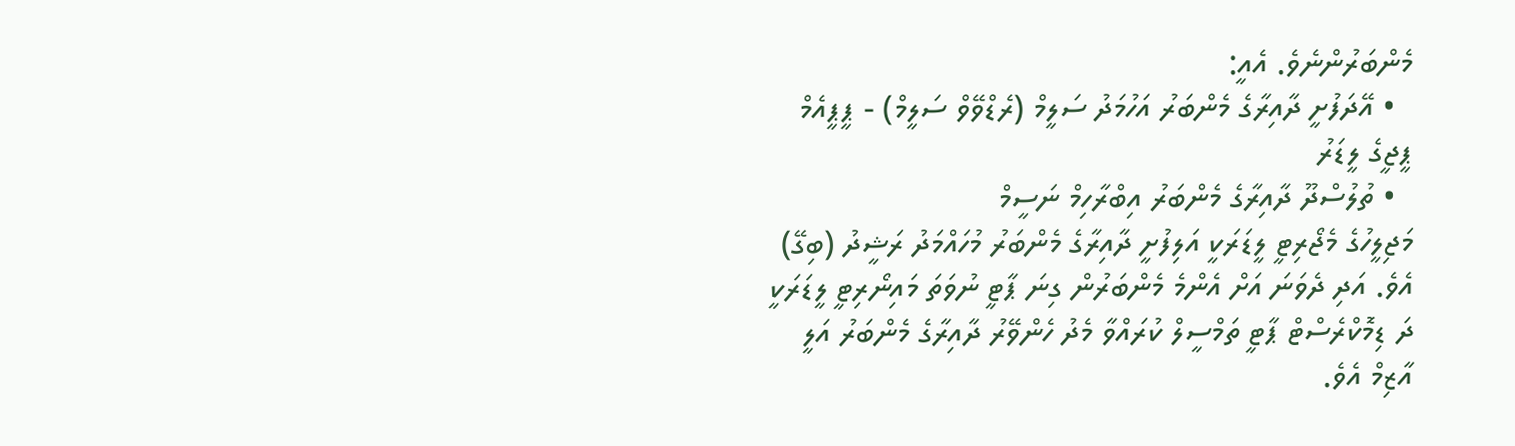މެންބަރުންނެވެ. އެއީ:
  • އޭދަފުށީ ދާއިރާގެ މެންބަރު އަހުމަދު ސަލީމް (ރެޑްވޭވް ސަލީމް) - ޕީޕީއެމް ޕީޖީގެ ލީޑަރު
  • ތުލުސްދޫ ދާއިރާގެ މެންބަރު އިބްރާހިމް ނަސީމް
މަޖިލީހުގެ މެޖޯރިޓީ ލީޑަރަކީ އަލިފުށީ ދާއިރާގެ މެންބަރު މުހައްމަދު ރަޝީދު (ބިގޭ) އެވެ. އަދި ދެވަނަ އަށް އެންމެ މެންބަރުން ގިނަ ޕާޓީ ނުވަތަ މައިނޯރިޓީ ލީޑަރަކީ ދަ ޑިމޮކްރެސްޓް ޕާޓީ ތަމްސީލް ކުރައްވާ މެދު ހެންވޭރު ދާއިރާގެ މެންބަރު އަލީ އާޒިމް އެވެ.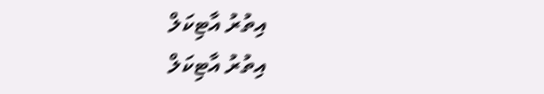އިތުރު އާޓިކަލް
އިތުރު އާޓިކަލް